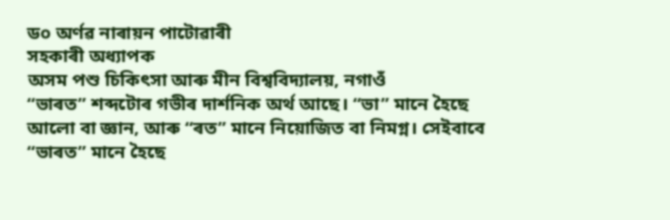ড০ অর্ণৱ নাৰায়ন পাটোৱাৰী
সহকাৰী অধ্যাপক
অসম পশু চিকিৎসা আৰু মীন বিশ্ববিদ্যালয়, নগাওঁ
“ভাৰত” শব্দটোৰ গভীৰ দাৰ্শনিক অৰ্থ আছে। “ভা” মানে হৈছে আলো বা জ্ঞান, আৰু “ৰত” মানে নিয়োজিত বা নিমগ্ন। সেইবাবে “ভাৰত” মানে হৈছে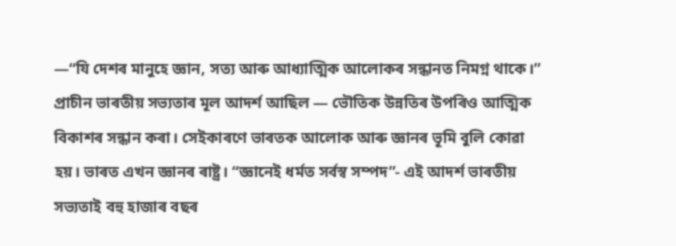—“যি দেশৰ মানুহে জ্ঞান, সত্য আৰু আধ্যাত্মিক আলোকৰ সন্ধানত নিমগ্ন থাকে।” প্ৰাচীন ভাৰতীয় সভ্যতাৰ মূল আদৰ্শ আছিল — ভৌতিক উন্নতিৰ উপৰিও আত্মিক বিকাশৰ সন্ধান কৰা। সেইকাৰণে ভাৰতক আলোক আৰু জ্ঞানৰ ভূমি বুলি কোৱা হয়। ভাৰত এখন জ্ঞানৰ ৰাষ্ট্ৰ। “জ্ঞানেই ধৰ্মত সৰ্বস্ব সম্পদ”- এই আদৰ্শ ভাৰতীয় সভ্যতাই বহু হাজাৰ বছৰ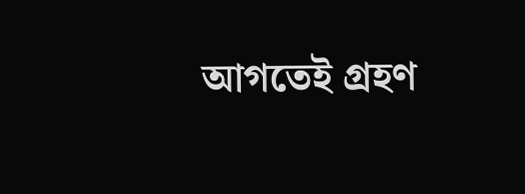আগতেই গ্ৰহণ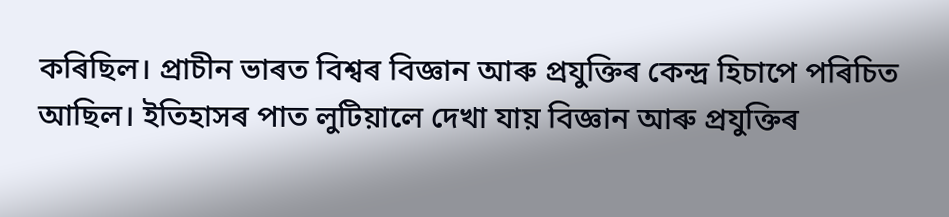কৰিছিল। প্ৰাচীন ভাৰত বিশ্বৰ বিজ্ঞান আৰু প্ৰযুক্তিৰ কেন্দ্ৰ হিচাপে পৰিচিত আছিল। ইতিহাসৰ পাত লুটিয়ালে দেখা যায় বিজ্ঞান আৰু প্ৰযুক্তিৰ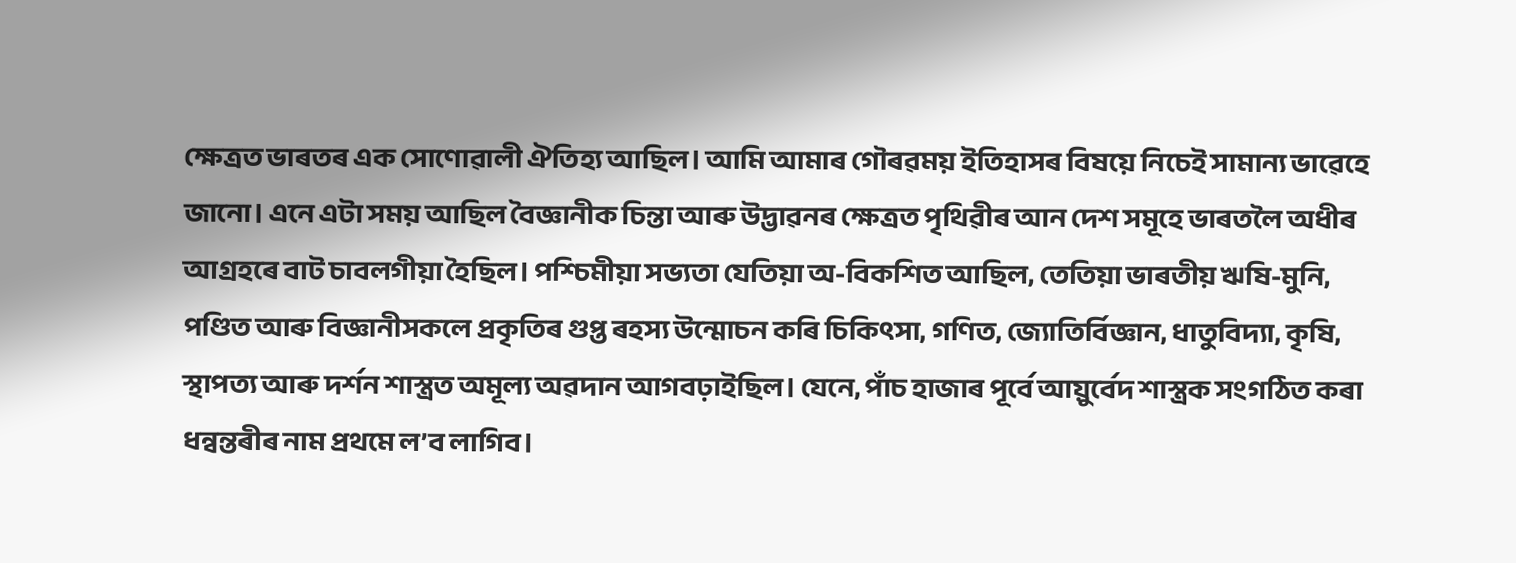ক্ষেত্ৰত ভাৰতৰ এক সোণোৱালী ঐতিহ্য আছিল। আমি আমাৰ গৌৰৱময় ইতিহাসৰ বিষয়ে নিচেই সামান্য ভাৱেহে জানো। এনে এটা সময় আছিল বৈজ্ঞানীক চিন্তা আৰু উদ্ভাৱনৰ ক্ষেত্ৰত পৃথিৱীৰ আন দেশ সমূহে ভাৰতলৈ অধীৰ আগ্ৰহৰে বাট চাবলগীয়া হৈছিল। পশ্চিমীয়া সভ্যতা যেতিয়া অ-বিকশিত আছিল, তেতিয়া ভাৰতীয় ঋষি-মুনি, পণ্ডিত আৰু বিজ্ঞানীসকলে প্ৰকৃতিৰ গুপ্ত ৰহস্য উন্মোচন কৰি চিকিৎসা, গণিত, জ্যোতিৰ্বিজ্ঞান, ধাতুবিদ্যা, কৃষি, স্থাপত্য আৰু দৰ্শন শাস্ত্ৰত অমূল্য অৱদান আগবঢ়াইছিল। যেনে, পাঁচ হাজাৰ পূর্বে আয়ুর্বেদ শাস্ত্ৰক সংগঠিত কৰা ধন্বন্তৰীৰ নাম প্ৰথমে ল’ব লাগিব।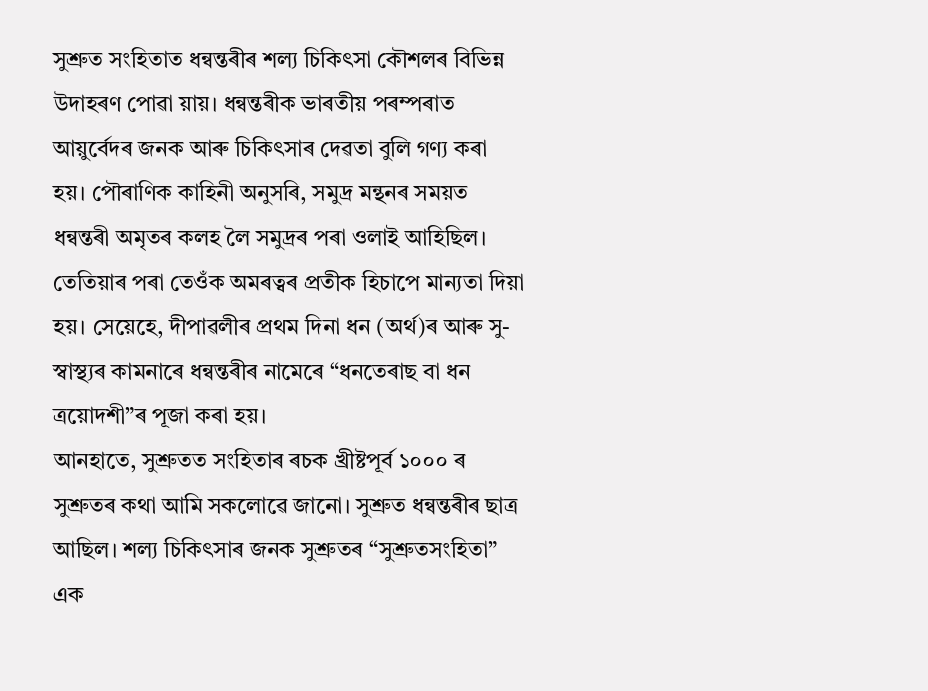সুশ্ৰুত সংহিতাত ধন্বন্তৰীৰ শল্য চিকিৎসা কৌশলৰ বিভিন্ন উদাহৰণ পোৱা য়ায়। ধন্বন্তৰীক ভাৰতীয় পৰম্পৰাত আয়ুৰ্বেদৰ জনক আৰু চিকিৎসাৰ দেৱতা বুলি গণ্য কৰা হয়। পৌৰাণিক কাহিনী অনুসৰি, সমুদ্র মন্থনৰ সময়ত ধন্বন্তৰী অমৃতৰ কলহ লৈ সমুদ্ৰৰ পৰা ওলাই আহিছিল। তেতিয়াৰ পৰা তেওঁক অমৰত্বৰ প্রতীক হিচাপে মান্যতা দিয়া হয়। সেয়েহে, দীপাৱলীৰ প্ৰথম দিনা ধন (অর্থ)ৰ আৰু সু-স্বাস্থ্যৰ কামনাৰে ধন্বন্তৰীৰ নামেৰে “ধনতেৰাছ বা ধন ত্ৰয়োদশী”ৰ পূজা কৰা হয়।
আনহাতে, সুশ্ৰুতত সংহিতাৰ ৰচক খ্ৰীষ্টপূর্ব ১০০০ ৰ সুশ্ৰুতৰ কথা আমি সকলোৱে জানো। সুশ্ৰুত ধন্বন্তৰীৰ ছাত্ৰ আছিল। শল্য চিকিৎসাৰ জনক সুশ্ৰুতৰ “সুশ্ৰুতসংহিতা” এক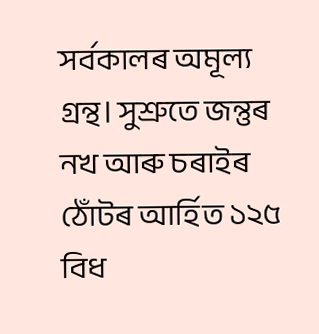সর্বকালৰ অমূল্য গ্ৰন্থ। সুশ্ৰুতে জন্তুৰ নখ আৰু চৰাইৰ ঠোঁটৰ আর্হিত ১২৫ বিধ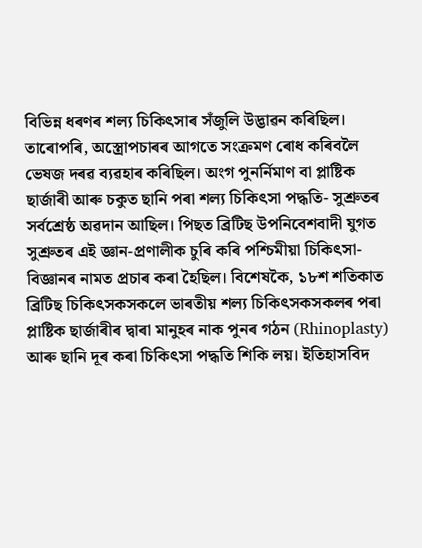বিভিন্ন ধৰণৰ শল্য চিকিৎসাৰ সঁজুলি উদ্ভাৱন কৰিছিল। তাৰোপৰি, অস্ত্ৰোপচাৰৰ আগতে সংক্রমণ ৰোধ কৰিবলৈ ভেষজ দৰৱ ব্যৱহাৰ কৰিছিল। অংগ পুনর্নিমাণ বা প্লাষ্টিক ছাৰ্জাৰী আৰু চকুত ছানি পৰা শল্য চিকিৎসা পদ্ধতি- সুশ্ৰুতৰ সৰ্বশ্ৰেষ্ঠ অৱদান আছিল। পিছত ব্ৰিটিছ উপনিবেশবাদী যুগত সুশ্ৰুতৰ এই জ্ঞান-প্ৰণালীক চুৰি কৰি পশ্চিমীয়া চিকিৎসা-বিজ্ঞানৰ নামত প্ৰচাৰ কৰা হৈছিল। বিশেষকৈ, ১৮শ শতিকাত ব্রিটিছ চিকিৎসকসকলে ভাৰতীয় শল্য চিকিৎসকসকলৰ পৰা প্লাষ্টিক ছাৰ্জাৰীৰ দ্বাৰা মানুহৰ নাক পুনৰ গঠন (Rhinoplasty) আৰু ছানি দূৰ কৰা চিকিৎসা পদ্ধতি শিকি লয়। ইতিহাসবিদ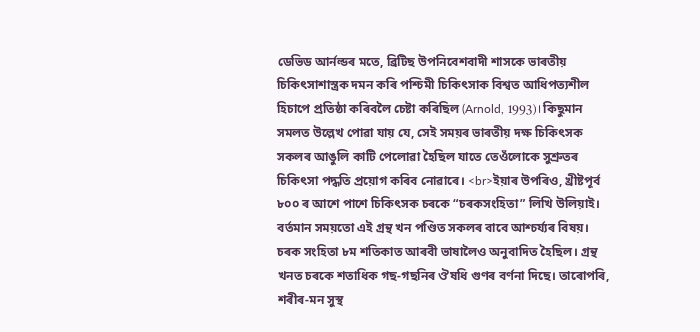ডেভিড আৰ্নল্ডৰ মতে, ব্ৰিটিছ উপনিবেশবাদী শাসকে ভাৰতীয় চিকিৎসাশাস্ত্ৰক দমন কৰি পশ্চিমী চিকিৎসাক বিশ্বত আধিপত্যশীল হিচাপে প্ৰতিষ্ঠা কৰিবলৈ চেষ্টা কৰিছিল (Arnold, 1993)। কিছুমান সমলত উল্লেখ পোৱা যায় যে, সেই সময়ৰ ভাৰতীয় দক্ষ চিকিৎসক সকলৰ আঙুলি কাটি পেলোৱা হৈছিল যাতে তেওঁলোকে সুশ্ৰুতৰ চিকিৎসা পদ্ধতি প্ৰয়োগ কৰিব নোৱাৰে। <br>ইয়াৰ উপৰিও, খ্ৰীষ্টপূর্ব ৮০০ ৰ আশে পাশে চিকিৎসক চৰকে “চৰকসংহিতা” লিখি উলিয়াই। বর্তমান সময়তো এই গ্ৰন্থ খন পণ্ডিত সকলৰ বাবে আশ্চর্য্যৰ বিষয়। চৰক সংহিতা ৮ম শতিকাত আৰবী ভাষালৈও অনুবাদিত হৈছিল। গ্ৰন্থ খনত চৰকে শতাধিক গছ-গছনিৰ ঔষধি গুণৰ বৰ্ণনা দিছে। তাৰোপৰি, শৰীৰ-মন সুস্থ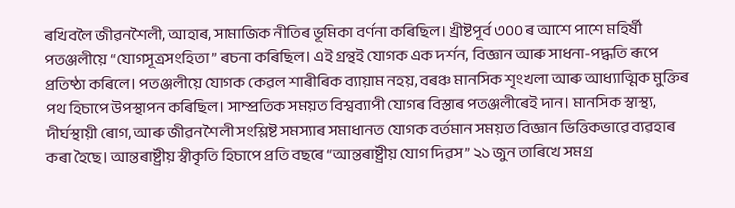ৰখিবলৈ জীৱনশৈলী, আহাৰ, সামাজিক নীতিৰ ভূমিকা বৰ্ণনা কৰিছিল। খ্ৰীষ্টপূৰ্ব ৩০০ ৰ আশে পাশে মহির্ষী পতঞ্জলীয়ে “যোগসূত্রসংহিতা” ৰচনা কৰিছিল। এই গ্ৰন্থই যোগক এক দৰ্শন, বিজ্ঞান আৰু সাধনা-পদ্ধতি ৰূপে প্ৰতিষ্ঠা কৰিলে। পতঞ্জলীয়ে যোগক কেৱল শাৰীৰিক ব্যায়াম নহয়, বৰঞ্চ মানসিক শৃংখলা আৰু আধ্যাত্মিক মুক্তিৰ পথ হিচাপে উপস্থাপন কৰিছিল। সাম্প্ৰতিক সময়ত বিশ্বব্যাপী যোগৰ বিস্তাৰ পতঞ্জলীৰেই দান। মানসিক স্বাস্থ্য, দীৰ্ঘস্থায়ী ৰোগ, আৰু জীৱনশৈলী সংশ্লিষ্ট সমস্যাৰ সমাধানত যোগক বর্তমান সময়ত বিজ্ঞান ভিত্তিকভাৱে ব্যৱহাৰ কৰা হৈছে। আন্তৰাষ্ট্ৰীয় স্বীকৃতি হিচাপে প্ৰতি বছৰে “আন্তৰাষ্ট্ৰীয় যোগ দিৱস” ২১ জুন তাৰিখে সমগ্ৰ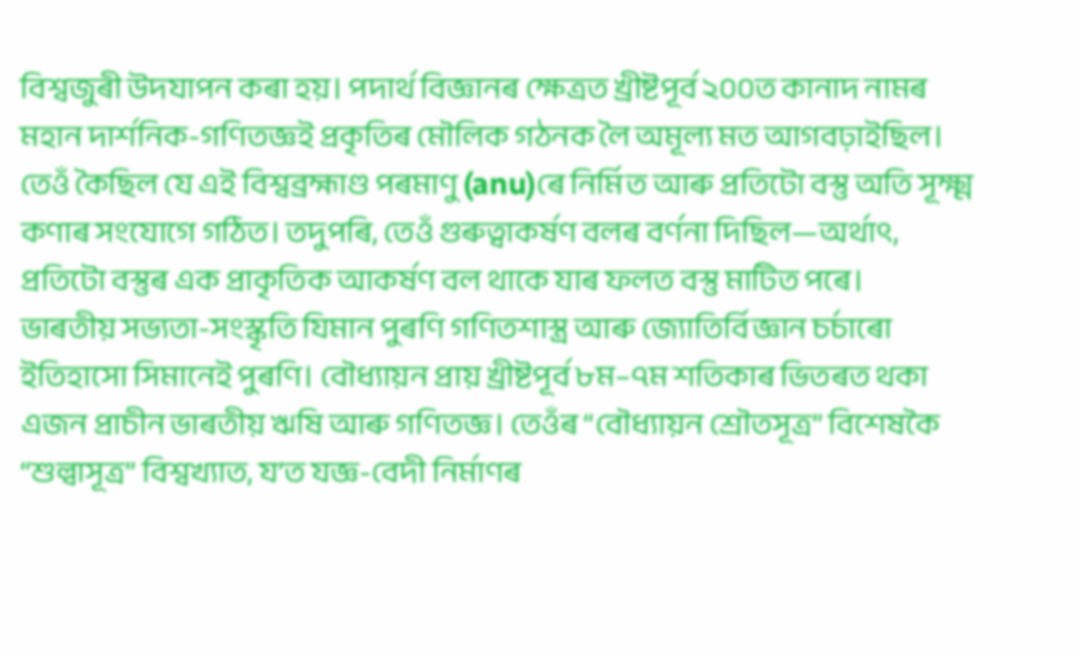বিশ্বজুৰী উদযাপন কৰা হয়। পদার্থ বিজ্ঞানৰ ক্ষেত্ৰত খ্ৰীষ্টপূৰ্ব ২০০ত কানাদ নামৰ মহান দাৰ্শনিক-গণিতজ্ঞই প্ৰকৃতিৰ মৌলিক গঠনক লৈ অমূল্য মত আগবঢ়াইছিল। তেওঁ কৈছিল যে এই বিশ্বব্ৰহ্মাণ্ড পৰমাণু (anu)ৰে নিৰ্মিত আৰু প্ৰতিটো বস্তু অতি সূক্ষ্ম কণাৰ সংযোগে গঠিত। তদুপৰি, তেওঁ গুৰুত্বাকর্ষণ বলৰ বৰ্ণনা দিছিল—অৰ্থাৎ, প্ৰতিটো বস্তুৰ এক প্ৰাকৃতিক আকৰ্ষণ বল থাকে যাৰ ফলত বস্তু মাটিত পৰে।
ভাৰতীয় সভ্যতা-সংস্কৃতি যিমান পুৰণি গণিতশাস্ত্ৰ আৰু জ্যোতির্বিজ্ঞান চর্চাৰো ইতিহাসো সিমানেই পুৰণি। বৌধ্যায়ন প্ৰায় খ্ৰীষ্টপূৰ্ব ৮ম–৭ম শতিকাৰ ভিতৰত থকা এজন প্ৰাচীন ভাৰতীয় ঋষি আৰু গণিতজ্ঞ। তেওঁৰ “বৌধ্যায়ন শ্ৰৌতসূত্র” বিশেষকৈ “শুল্বাসূত্র” বিশ্বখ্যাত, য’ত যজ্ঞ-বেদী নিৰ্মাণৰ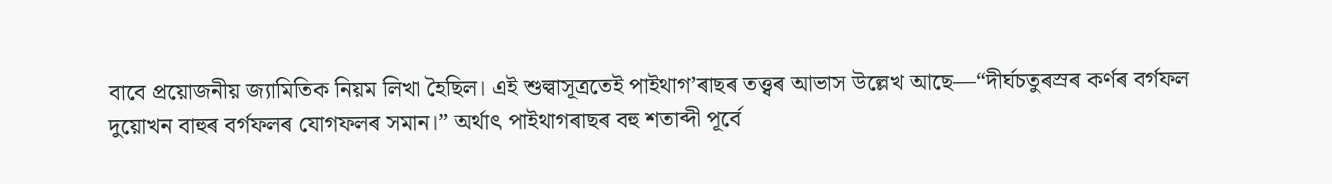বাবে প্ৰয়োজনীয় জ্যামিতিক নিয়ম লিখা হৈছিল। এই শুল্বাসূত্রতেই পাইথাগ’ৰাছৰ তত্ত্বৰ আভাস উল্লেখ আছে—“দীৰ্ঘচতুৰস্ৰৰ কর্ণৰ বৰ্গফল দুয়োখন বাহুৰ বৰ্গফলৰ যোগফলৰ সমান।” অৰ্থাৎ পাইথাগৰাছৰ বহু শতাব্দী পূৰ্বে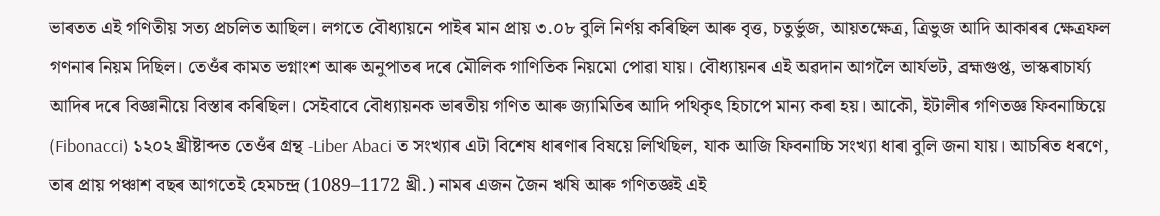ভাৰতত এই গণিতীয় সত্য প্ৰচলিত আছিল। লগতে বৌধ্যায়নে পাইৰ মান প্ৰায় ৩.০৮ বুলি নিৰ্ণয় কৰিছিল আৰু বৃত্ত, চতুৰ্ভুজ, আয়তক্ষেত্ৰ, ত্ৰিভুজ আদি আকাৰৰ ক্ষেত্ৰফল গণনাৰ নিয়ম দিছিল। তেওঁৰ কামত ভগ্নাংশ আৰু অনুপাতৰ দৰে মৌলিক গাণিতিক নিয়মো পোৱা যায়। বৌধ্যায়নৰ এই অৱদান আগলৈ আৰ্যভট, ব্ৰহ্মগুপ্ত, ভাস্কৰাচাৰ্য্য আদিৰ দৰে বিজ্ঞানীয়ে বিস্তাৰ কৰিছিল। সেইবাবে বৌধ্যায়নক ভাৰতীয় গণিত আৰু জ্যামিতিৰ আদি পথিকৃৎ হিচাপে মান্য কৰা হয়। আকৌ, ইটালীৰ গণিতজ্ঞ ফিবনাচ্চিয়ে (Fibonacci) ১২০২ খ্ৰীষ্টাব্দত তেওঁৰ গ্ৰন্থ -Liber Abaci ত সংখ্যাৰ এটা বিশেষ ধাৰণাৰ বিষয়ে লিখিছিল, যাক আজি ফিবনাচ্চি সংখ্যা ধাৰা বুলি জনা যায়। আচৰিত ধৰণে, তাৰ প্ৰায় পঞ্চাশ বছৰ আগতেই হেমচন্দ্ৰ (1089–1172 খ্ৰী.) নামৰ এজন জৈন ঋষি আৰু গণিতজ্ঞই এই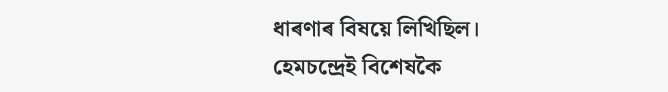ধাৰণাৰ বিষয়ে লিখিছিল।
হেমচন্দ্ৰেই বিশেষকৈ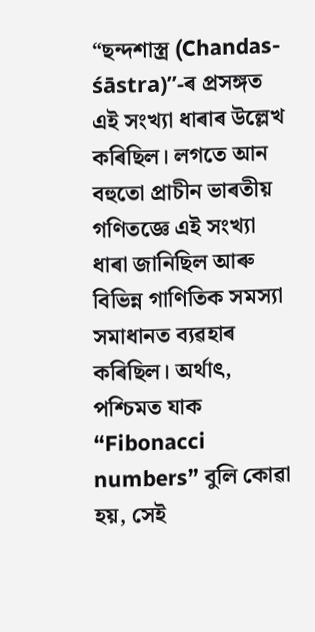“ছন্দশাস্ত্ৰ (Chandas-śāstra)”-ৰ প্ৰসঙ্গত এই সংখ্যা ধাৰাৰ উল্লেখ কৰিছিল। লগতে আন বহুতো প্ৰাচীন ভাৰতীয় গণিতজ্ঞে এই সংখ্যা ধাৰা জানিছিল আৰু বিভিন্ন গাণিতিক সমস্যা সমাধানত ব্যৱহাৰ কৰিছিল। অৰ্থাৎ, পশ্চিমত যাক “Fibonacci numbers” বুলি কোৱা হয়, সেই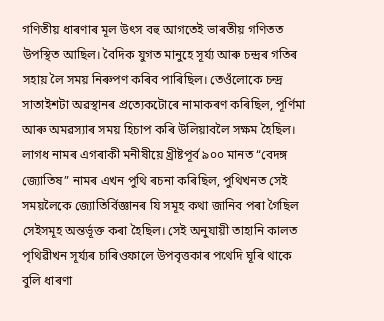গণিতীয় ধাৰণাৰ মূল উৎস বহু আগতেই ভাৰতীয় গণিতত উপস্থিত আছিল। বৈদিক যুগত মানুহে সূর্য্য আৰু চন্দ্ৰৰ গতিৰ সহায় লৈ সময় নিৰুপণ কৰিব পাৰিছিল। তেওঁলোকে চন্দ্ৰ সাতাইশটা অৱস্থানৰ প্ৰত্যেকটোৰে নামাকৰণ কৰিছিল, পূর্ণিমা আৰু অমৱস্যাৰ সময় হিচাপ কৰি উলিয়াবলৈ সক্ষম হৈছিল। লাগধ নামৰ এগৰাকী মনীষীয়ে খ্ৰীষ্টপূৰ্ব ৯০০ মানত “বেদঙ্গ জ্যোতিষ” নামৰ এখন পুথি ৰচনা কৰিছিল, পুথিখনত সেই সময়লৈকে জ্যোতির্বিজ্ঞানৰ যি সমূহ কথা জানিব পৰা গৈছিল সেইসমূহ অন্তর্ভূক্ত কৰা হৈছিল। সেই অনুযায়ী তাহানি কালত পৃথিৱীখন সূর্য্যৰ চাৰিওফালে উপবৃত্তকাৰ পথেদি ঘূৰি থাকে বুলি ধাৰণা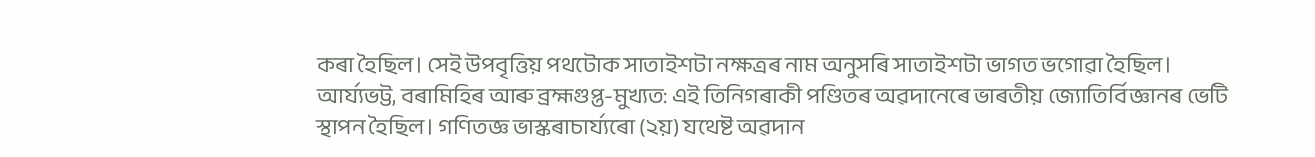কৰা হৈছিল। সেই উপবৃত্তিয় পথটোক সাতাইশটা নক্ষত্ৰৰ নাম অনুসৰি সাতাইশটা ভাগত ভগোৱা হৈছিল। আর্য্যভট্ট, বৰামিহিৰ আৰু ব্ৰহ্মগুপ্ত-মুখ্যত: এই তিনিগৰাকী পণ্ডিতৰ অৱদানেৰে ভাৰতীয় জ্যোতির্বিজ্ঞানৰ ভেটি স্থাপন হৈছিল। গণিতজ্ঞ ভাস্কৰাচার্য্যৰো (২য়) যথেষ্ট অৱদান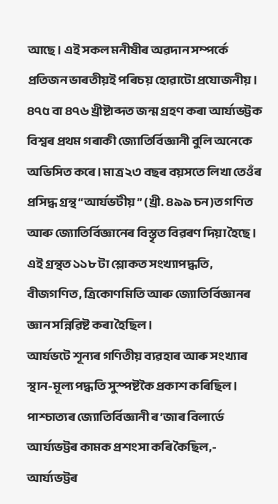আছে। এই সকল মনীষীৰ অৱদান সম্পর্কে প্ৰতিজন ভাৰতীয়ই পৰিচয় হোৱাটো প্ৰযোজনীয়। ৪৭৫ বা ৪৭৬ খ্ৰীষ্টাব্দত জন্ম গ্ৰহণ কৰা আর্য্যভট্টক বিশ্বৰ প্ৰথম গৰাকী জ্যোতির্বিজ্ঞানী বুলি অনেকে অভিসিত কৰে। মাত্ৰ ২৩ বছৰ বয়সতে লিখা তেওঁৰ প্ৰসিদ্ধ গ্ৰন্থ “আৰ্যভটীয়” (খ্ৰী. ৪৯৯ চন)ত গণিত আৰু জ্যোতিৰ্বিজ্ঞানেৰ বিস্তৃত বিৱৰণ দিয়া হৈছে। এই গ্ৰন্থত ১১৮ টা শ্লোকত সংখ্যাপদ্ধতি, বীজগণিত, ত্ৰিকোণমিতি আৰু জ্যোতিৰ্বিজ্ঞানৰ জ্ঞান সন্নিৱিষ্ট কৰা হৈছিল।
আৰ্যভটে শূন্যৰ গণিতীয় ব্যৱহাৰ আৰু সংখ্যাৰ স্থান-মূল্য পদ্ধতি সুস্পষ্টকৈ প্ৰকাশ কৰিছিল। পাশ্চাত্যৰ জ্যোতির্বিজ্ঞানী ৰ’জাৰ বিলার্ডে আর্য্যভট্টৰ কামক প্ৰশংসা কৰি কৈছিল,- আর্য্যভট্টৰ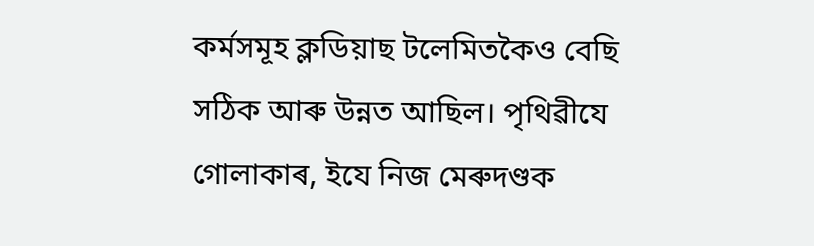কর্মসমূহ ক্লডিয়াছ টলেমিতকৈও বেছি সঠিক আৰু উন্নত আছিল। পৃথিৱীযে গোলাকাৰ, ইযে নিজ মেৰুদণ্ডক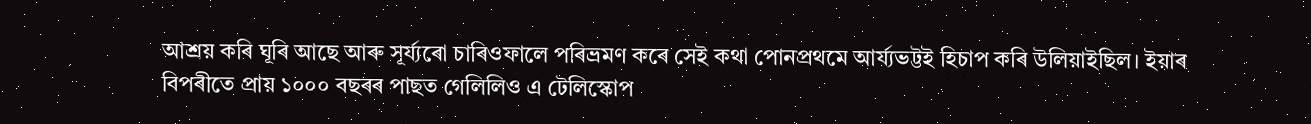আশ্ৰয় কৰি ঘূৰি আছে আৰু সূর্য্যৰো চাৰিওফালে পৰিভ্ৰমণ কৰে সেই কথা পোনপ্ৰথমে আর্য্যভট্টই হিচাপ কৰি উলিয়াইছিল। ইয়াৰ বিপৰীতে প্ৰায় ১০০০ বছৰৰ পাছত গেলিলিও এ টেলিস্কোপ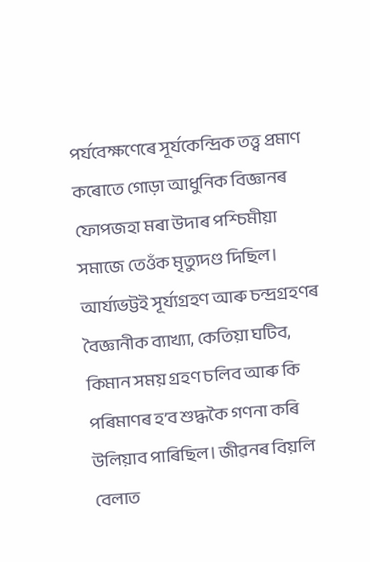পৰ্যবেক্ষণেৰে সূৰ্যকেন্দ্ৰিক তত্ত্ব প্ৰমাণ কৰোতে গোড়া আধুনিক বিজ্ঞানৰ ফোপজহা মৰা উদাৰ পশ্চিমীয়া সমাজে তেওঁক মৃত্যুদণ্ড দিছিল। আর্য্যভট্টই সূর্য্যগ্ৰহণ আৰু চন্দ্ৰগ্ৰহণৰ বৈজ্ঞানীক ব্যাখ্যা, কেতিয়া ঘটিব, কিমান সময় গ্ৰহণ চলিব আৰু কি পৰিমাণৰ হ’ব শুদ্ধকৈ গণনা কৰি উলিয়াব পাৰিছিল। জীৱনৰ বিয়লি বেলাত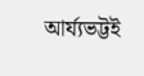আর্য্যভট্টই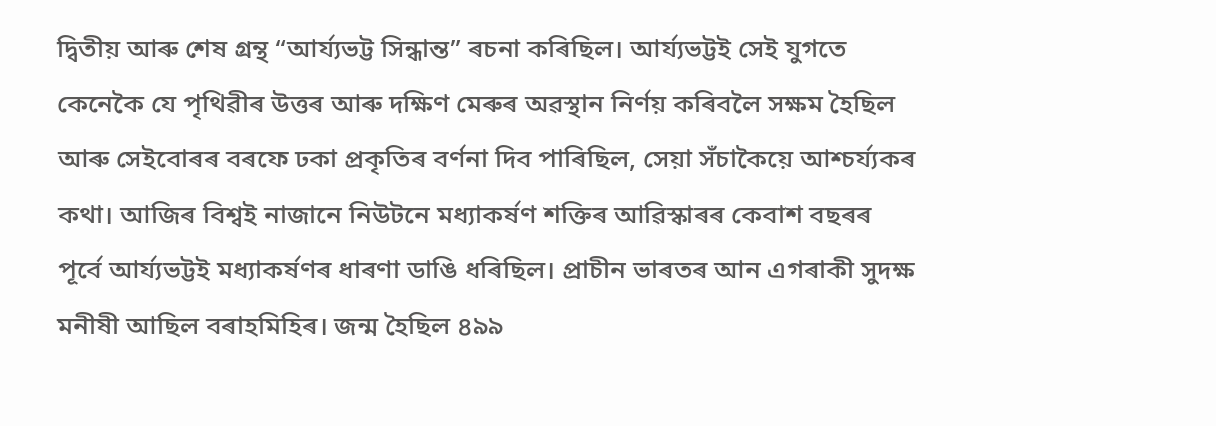দ্বিতীয় আৰু শেষ গ্ৰন্থ “আর্য্যভট্ট সিন্ধান্ত” ৰচনা কৰিছিল। আর্য্যভট্টই সেই যুগতে কেনেকৈ যে পৃথিৱীৰ উত্তৰ আৰু দক্ষিণ মেৰুৰ অৱস্থান নির্ণয় কৰিবলৈ সক্ষম হৈছিল আৰু সেইবোৰৰ বৰফে ঢকা প্ৰকৃতিৰ বর্ণনা দিব পাৰিছিল, সেয়া সঁচাকৈয়ে আশ্চর্য্যকৰ কথা। আজিৰ বিশ্বই নাজানে নিউটনে মধ্যাকর্ষণ শক্তিৰ আৱিস্কাৰৰ কেবাশ বছৰৰ পূর্বে আর্য্যভট্টই মধ্যাকর্ষণৰ ধাৰণা ডাঙি ধৰিছিল। প্ৰাচীন ভাৰতৰ আন এগৰাকী সুদক্ষ মনীষী আছিল বৰাহমিহিৰ। জন্ম হৈছিল ৪৯৯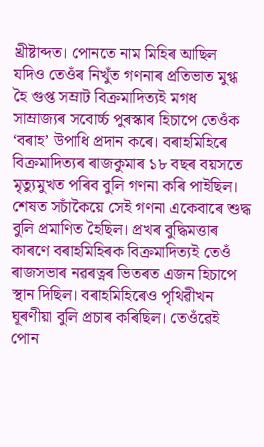খ্ৰীষ্টাব্দত। পোনতে নাম মিহিৰ আছিল যদিও তেওঁৰ নিখুঁত গণনাৰ প্ৰতিভাত মুগ্ধ হৈ গুপ্ত সম্ৰাট বিক্ৰমাদিত্যই মগধ সাম্ৰাজ্যৰ সবোর্চ্চ পুৰস্কাৰ হিচাপে তেওঁক ‘বৰাহ’ উপাধি প্ৰদান কৰে। বৰাহমিহিৰে বিক্ৰমাদিত্যৰ ৰাজকুমাৰ ১৮ বছৰ বয়সতে মৃত্যুমুখত পৰিব বুলি গণনা কৰি পাইছিল। শেষত সচাঁকৈয়ে সেই গণনা একেবাৰে শুদ্ধ বুলি প্ৰমাণিত হৈছিল। প্ৰখৰ বুদ্ধিমত্তাৰ কাৰণে বৰাহমিহিৰক বিক্ৰমাদিত্যই তেওঁ ৰাজসভাৰ নৱৰত্নৰ ভিতৰত এজন হিচাপে স্থান দিছিল। বৰাহমিহিৰেও পৃথিৱীখন ঘূৰণীয়া বুলি প্ৰচাৰ কৰিছিল। তেওঁৱেই পোন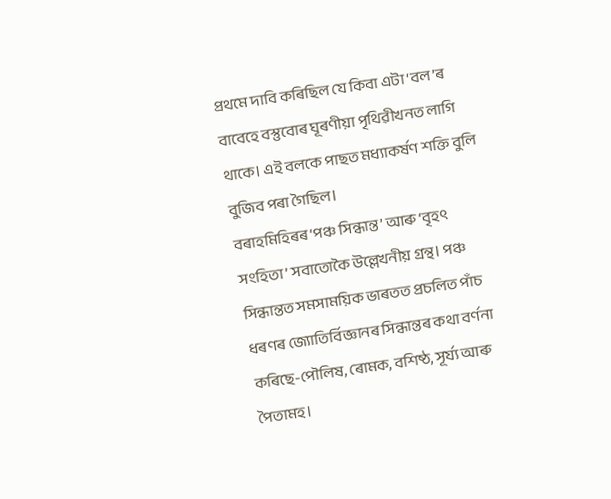প্ৰথমে দাবি কৰিছিল যে কিবা এটা ‘বল’ৰ বাবেহে বস্তুবোৰ ঘূৰণীয়া পৃথিৱীখনত লাগি থাকে। এই বলকে পাছত মধ্যাকর্ষণ শক্তি বুলি বুজিব পৰা গৈছিল।
বৰাহমিহিৰৰ ‘পঞ্চ সিন্ধান্ত’ আৰু ‘বৃহৎ সংহিতা’ সবাতোকৈ উল্লেখনীয় গ্ৰন্থ। পঞ্চ সিন্ধান্তত সমসাময়িক ভাৰতত প্ৰচলিত পাঁচ ধৰণৰ জ্যোতিৰ্বিজ্ঞানৰ সিন্ধান্তৰ কথা বর্ণনা কৰিছে-পৌলিষ, ৰোমক, বশিষ্ঠ, সূর্য্য আৰু পৈতামহ।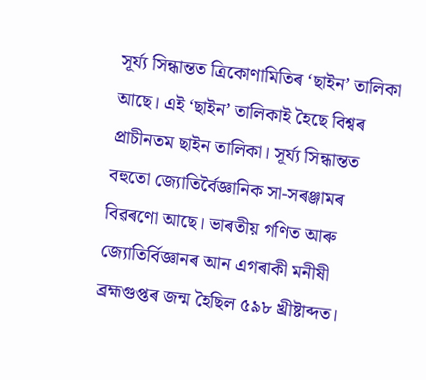সূর্য্য সিন্ধান্তত ত্ৰিকোণামিতিৰ ‘ছাইন’ তালিকা আছে। এই ‘ছাইন’ তালিকাই হৈছে বিশ্বৰ প্ৰাচীনতম ছাইন তালিকা। সূর্য্য সিন্ধান্তত বহুতো জ্যোতির্বৈজ্ঞানিক সা-সৰঞ্জামৰ বিৱৰণো আছে। ভাৰতীয় গণিত আৰু জ্যোতিৰ্বিজ্ঞানৰ আন এগৰাকী মনীষী ব্ৰহ্মগুপ্তৰ জন্ম হৈছিল ৫৯৮ খ্ৰীষ্টাব্দত।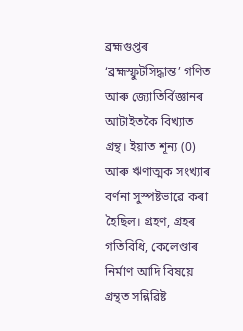ব্ৰহ্মগুপ্তৰ ‘ব্ৰহ্মস্ফুটসিদ্ধান্ত’ গণিত আৰু জ্যোতিৰ্বিজ্ঞানৰ আটাইতকৈ বিখ্যাত গ্ৰন্থ। ইয়াত শূন্য (0) আৰু ঋণাত্মক সংখ্যাৰ বৰ্ণনা সুস্পষ্টভাৱে কৰা হৈছিল। গ্ৰহণ, গ্ৰহৰ গতিবিধি, কেলেণ্ডাৰ নিৰ্মাণ আদি বিষয়ে গ্ৰন্থত সন্নিৱিষ্ট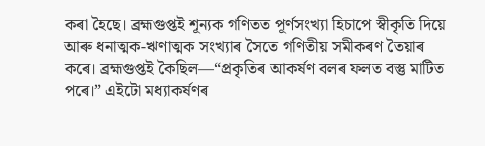কৰা হৈছে। ব্ৰহ্মগুপ্তই শূন্যক গণিতত পূৰ্ণসংখ্যা হিচাপে স্বীকৃতি দিয়ে আৰু ধনাত্মক-ঋণাত্মক সংখ্যাৰ সৈতে গণিতীয় সমীকৰণ তৈয়াৰ কৰে। ব্ৰহ্মগুপ্তই কৈছিল—“প্ৰকৃতিৰ আকর্ষণ বলৰ ফলত বস্তু মাটিত পৰে।” এইটো মধ্যাকর্ষণৰ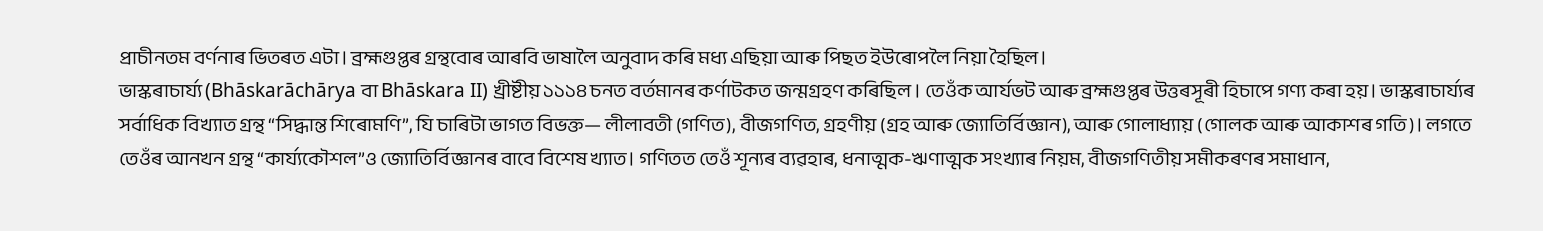প্রাচীনতম বৰ্ণনাৰ ভিতৰত এটা। ব্ৰহ্মগুপ্তৰ গ্ৰন্থবোৰ আৰবি ভাষালৈ অনুবাদ কৰি মধ্য এছিয়া আৰু পিছত ইউৰোপলৈ নিয়া হৈছিল।
ভাস্কৰাচাৰ্য্য (Bhāskarāchārya বা Bhāskara II) খ্ৰীষ্টীয় ১১১৪ চনত বৰ্তমানৰ কৰ্ণাটকত জন্মগ্ৰহণ কৰিছিল । তেওঁক আৰ্যভট আৰু ব্ৰহ্মগুপ্তৰ উত্তৰসূৰী হিচাপে গণ্য কৰা হয়। ভাস্কৰাচাৰ্য্যৰ সৰ্বাধিক বিখ্যাত গ্ৰন্থ “সিদ্ধান্ত শিৰোমণি”, যি চাৰিটা ভাগত বিভক্ত— লীলাবতী (গণিত), বীজগণিত, গ্ৰহণীয় (গ্ৰহ আৰু জ্যোতিৰ্বিজ্ঞান), আৰু গোলাধ্যায় (গোলক আৰু আকাশৰ গতি)। লগতে তেওঁৰ আনখন গ্ৰন্থ “কাৰ্য্যকৌশল”ও জ্যোতিৰ্বিজ্ঞানৰ বাবে বিশেষ খ্যাত। গণিতত তেওঁ শূন্যৰ ব্যৱহাৰ, ধনাত্মক-ঋণাত্মক সংখ্যাৰ নিয়ম, বীজগণিতীয় সমীকৰণৰ সমাধান,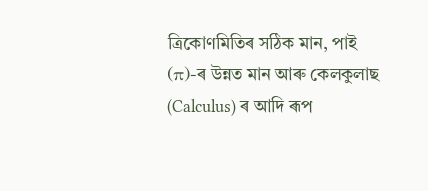ত্ৰিকোণমিতিৰ সঠিক মান, পাই (π)-ৰ উন্নত মান আৰু কেলকুলাছ (Calculus) ৰ আদি ৰূপ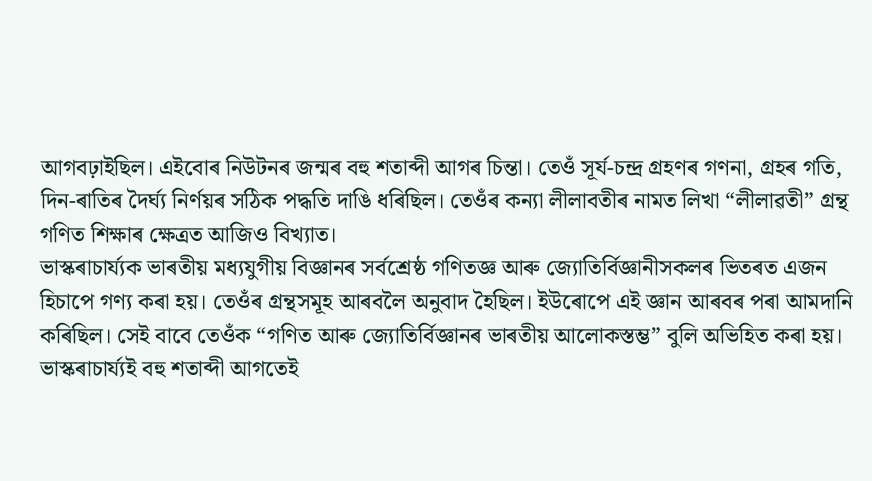আগবঢ়াইছিল। এইবোৰ নিউটনৰ জন্মৰ বহু শতাব্দী আগৰ চিন্তা। তেওঁ সূৰ্য-চন্দ্ৰ গ্ৰহণৰ গণনা, গ্ৰহৰ গতি, দিন-ৰাতিৰ দৈৰ্ঘ্য নিৰ্ণয়ৰ সঠিক পদ্ধতি দাঙি ধৰিছিল। তেওঁৰ কন্যা লীলাবতীৰ নামত লিখা “লীলাৱতী” গ্ৰন্থ গণিত শিক্ষাৰ ক্ষেত্ৰত আজিও বিখ্যাত।
ভাস্কৰাচাৰ্য্যক ভাৰতীয় মধ্যযুগীয় বিজ্ঞানৰ সৰ্বশ্ৰেষ্ঠ গণিতজ্ঞ আৰু জ্যোতিৰ্বিজ্ঞানীসকলৰ ভিতৰত এজন হিচাপে গণ্য কৰা হয়। তেওঁৰ গ্ৰন্থসমূহ আৰবলৈ অনুবাদ হৈছিল। ইউৰোপে এই জ্ঞান আৰবৰ পৰা আমদানি কৰিছিল। সেই বাবে তেওঁক “গণিত আৰু জ্যোতিৰ্বিজ্ঞানৰ ভাৰতীয় আলোকস্তম্ভ” বুলি অভিহিত কৰা হয়। ভাস্কৰাচাৰ্য্যই বহু শতাব্দী আগতেই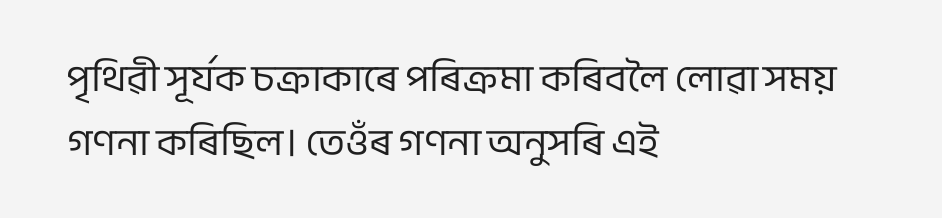পৃথিৱী সূৰ্যক চক্ৰাকাৰে পৰিক্ৰমা কৰিবলৈ লোৱা সময় গণনা কৰিছিল। তেওঁৰ গণনা অনুসৰি এই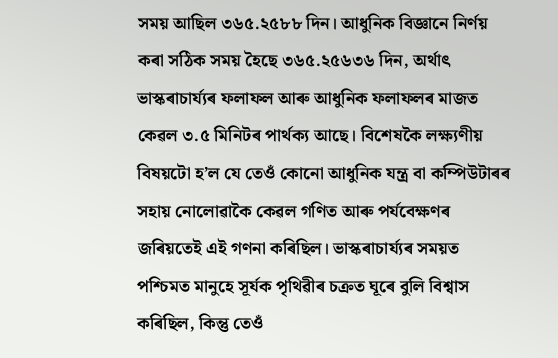সময় আছিল ৩৬৫.২৫৮৮ দিন। আধুনিক বিজ্ঞানে নির্ণয় কৰা সঠিক সময় হৈছে ৩৬৫.২৫৬৩৬ দিন, অৰ্থাৎ ভাস্কৰাচাৰ্য্যৰ ফলাফল আৰু আধুনিক ফলাফলৰ মাজত কেৱল ৩.৫ মিনিটৰ পাৰ্থক্য আছে। বিশেষকৈ লক্ষ্যণীয় বিষয়টো হ’ল যে তেওঁ কোনো আধুনিক যন্ত্র বা কম্পিউটাৰৰ সহায় নোলোৱাকৈ কেৱল গণিত আৰু পৰ্যবেক্ষণৰ জৰিয়তেই এই গণনা কৰিছিল। ভাস্কৰাচাৰ্য্যৰ সময়ত পশ্চিমত মানুহে সূৰ্যক পৃথিৱীৰ চক্ৰত ঘূৰে বুলি বিশ্বাস কৰিছিল, কিন্তু তেওঁ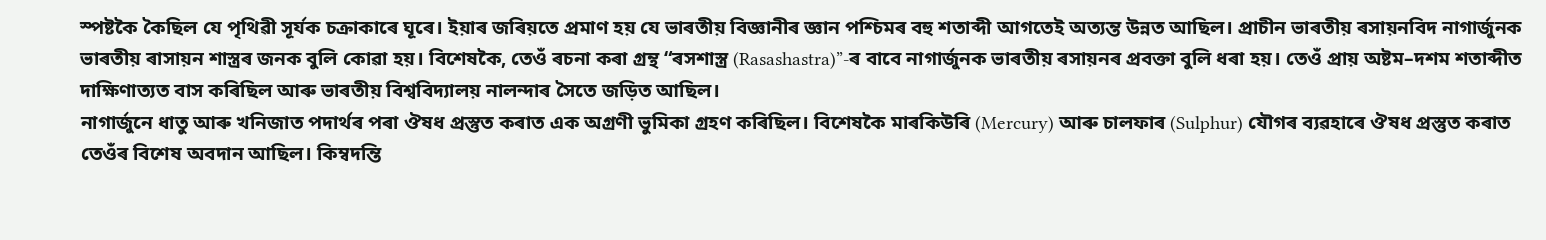স্পষ্টকৈ কৈছিল যে পৃথিৱী সূৰ্যক চক্ৰাকাৰে ঘূৰে। ইয়াৰ জৰিয়তে প্ৰমাণ হয় যে ভাৰতীয় বিজ্ঞানীৰ জ্ঞান পশ্চিমৰ বহু শতাব্দী আগতেই অত্যন্ত উন্নত আছিল। প্ৰাচীন ভাৰতীয় ৰসায়নবিদ নাগাৰ্জুনক ভাৰতীয় ৰাসায়ন শাস্ত্ৰৰ জনক বুলি কোৱা হয়। বিশেষকৈ, তেওঁ ৰচনা কৰা গ্ৰন্থ “ৰসশাস্ত্ৰ (Rasashastra)”-ৰ বাবে নাগাৰ্জুনক ভাৰতীয় ৰসায়নৰ প্ৰবক্তা বুলি ধৰা হয়। তেওঁ প্ৰায় অষ্টম–দশম শতাব্দীত দাক্ষিণাত্যত বাস কৰিছিল আৰু ভাৰতীয় বিশ্ববিদ্যালয় নালন্দাৰ সৈতে জড়িত আছিল।
নাগাৰ্জুনে ধাতু আৰু খনিজাত পদার্থৰ পৰা ঔষধ প্ৰস্তুত কৰাত এক অগ্ৰণী ভুমিকা গ্ৰহণ কৰিছিল। বিশেষকৈ মাৰকিউৰি (Mercury) আৰু চালফাৰ (Sulphur) যৌগৰ ব্যৱহাৰে ঔষধ প্ৰস্তুত কৰাত তেওঁৰ বিশেষ অবদান আছিল। কিম্বদন্তি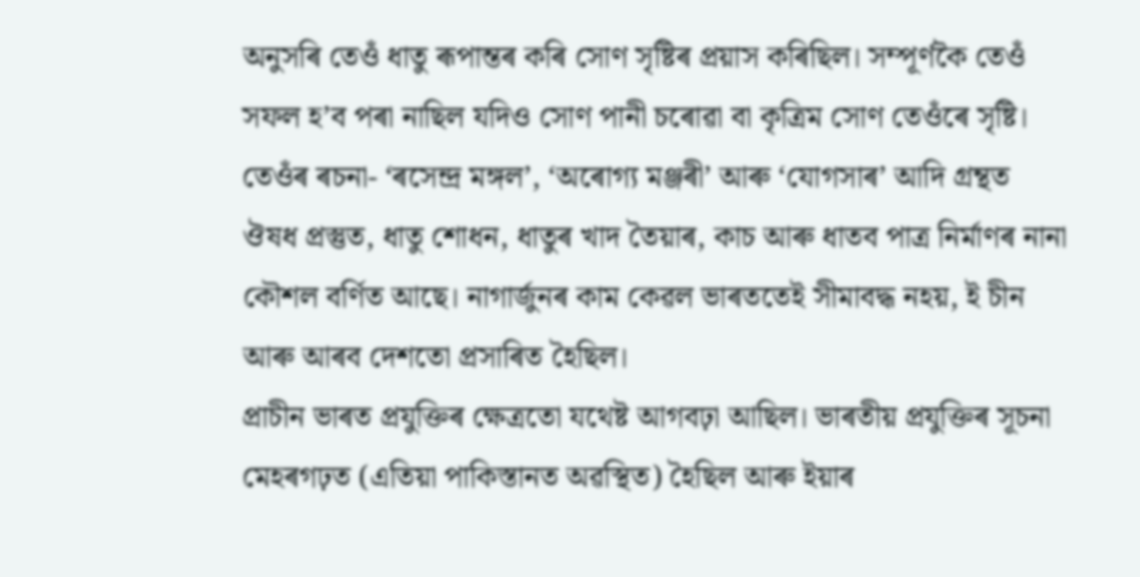অনুসৰি তেওঁ ধাতু ৰূপান্তৰ কৰি সোণ সৃষ্টিৰ প্ৰয়াস কৰিছিল। সম্পূর্ণকৈ তেওঁ সফল হ’ব পৰা নাছিল যদিও সোণ পানী চৰোৱা বা কৃত্ৰিম সোণ তেওঁৰে সৃষ্টি। তেওঁৰ ৰচনা- ‘ৰসেন্দ্র মঙ্গল’, ‘অৰোগ্য মঞ্জৰী’ আৰু ‘যোগসাৰ’ আদি গ্ৰন্থত ঔষধ প্ৰস্তুত, ধাতু শোধন, ধাতুৰ খাদ তৈয়াৰ, কাচ আৰু ধাতব পাত্ৰ নিৰ্মাণৰ নানা কৌশল বৰ্ণিত আছে। নাগাৰ্জুনৰ কাম কেৱল ভাৰততেই সীমাবদ্ধ নহয়, ই চীন আৰু আৰব দেশতো প্ৰসাৰিত হৈছিল।
প্ৰাচীন ভাৰত প্ৰযুক্তিৰ ক্ষেত্ৰতো যথেষ্ট আগবঢ়া আছিল। ভাৰতীয় প্ৰযুক্তিৰ সূচনা মেহৰগঢ়ত (এতিয়া পাকিস্তানত অৱস্থিত) হৈছিল আৰু ইয়াৰ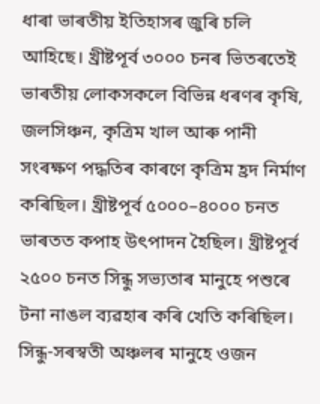ধাৰা ভাৰতীয় ইতিহাসৰ জুৰি চলি আহিছে। খ্ৰীষ্টপূৰ্ব ৩০০০ চনৰ ভিতৰতেই ভাৰতীয় লোকসকলে বিভিন্ন ধৰণৰ কৃষি, জলসিঞ্চন, কৃত্ৰিম খাল আৰু পানী সংৰক্ষণ পদ্ধতিৰ কাৰণে কৃত্ৰিম হ্ৰদ নিৰ্মাণ কৰিছিল। খ্ৰীষ্টপূৰ্ব ৫০০০–৪০০০ চনত ভাৰতত কপাহ উৎপাদন হৈছিল। খ্ৰীষ্টপূৰ্ব ২৫০০ চনত সিন্ধু সভ্যতাৰ মানুহে পশুৰে টনা নাঙল ব্যৱহাৰ কৰি খেতি কৰিছিল। সিন্ধু-সৰস্বতী অঞ্চলৰ মানুহে ওজন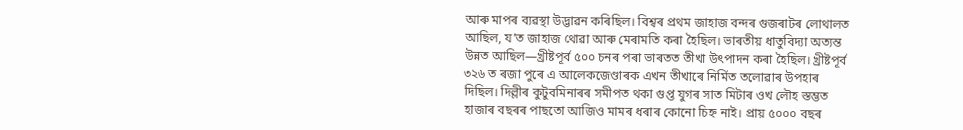আৰু মাপৰ ব্যৱস্থা উদ্ভাৱন কৰিছিল। বিশ্বৰ প্ৰথম জাহাজ বন্দৰ গুজৰাটৰ লোথালত আছিল, য’ত জাহাজ থোৱা আৰু মেৰামতি কৰা হৈছিল। ভাৰতীয় ধাতুবিদ্যা অত্যন্ত উন্নত আছিল—খ্ৰীষ্টপূৰ্ব ৫০০ চনৰ পৰা ভাৰতত তীখা উৎপাদন কৰা হৈছিল। খ্ৰীষ্টপূৰ্ব ৩২৬ ত ৰজা পুৰে এ আলেকজেণ্ডাৰক এখন তীখাৰে নির্মিত তলোৱাৰ উপহাৰ দিছিল। দিল্লীৰ কুটুবমিনাৰৰ সমীপত থকা গুপ্ত যুগৰ সাত মিটাৰ ওখ লৌহ স্তম্ভত হাজাৰ বছৰৰ পাছতো আজিও মামৰ ধৰাৰ কোনো চিহ্ন নাই। প্ৰায় ৫০০০ বছৰ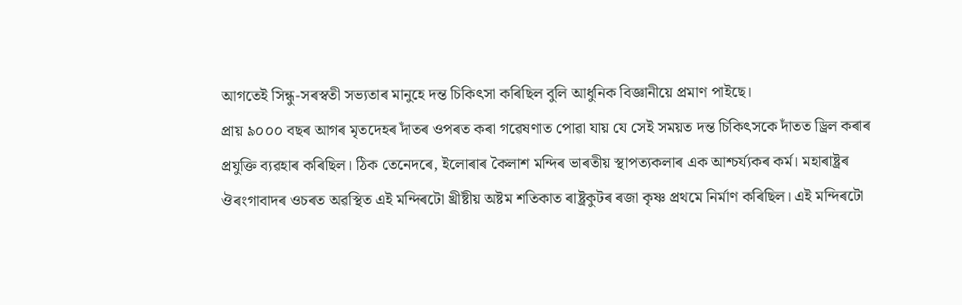আগতেই সিন্ধু-সৰস্বতী সভ্যতাৰ মানুহে দন্ত চিকিৎসা কৰিছিল বুলি আধুনিক বিজ্ঞানীয়ে প্ৰমাণ পাইছে।
প্ৰায় ৯০০০ বছৰ আগৰ মৃতদেহৰ দাঁতৰ ওপৰত কৰা গৱেষণাত পোৱা যায় যে সেই সময়ত দন্ত চিকিৎসকে দাঁতত ড্ৰিল কৰাৰ প্ৰযুক্তি ব্যৱহাৰ কৰিছিল। ঠিক তেনেদৰে, ইলোৰাৰ কৈলাশ মন্দিৰ ভাৰতীয় স্থাপত্যকলাৰ এক আশ্চৰ্য্যকৰ কৰ্ম। মহাৰাষ্ট্ৰৰ ঔৰংগাবাদৰ ওচৰত অৱস্থিত এই মন্দিৰটো খ্ৰীষ্টীয় অষ্টম শতিকাত ৰাষ্ট্ৰকুটৰ ৰজা কৃষ্ণ প্ৰথমে নিৰ্মাণ কৰিছিল। এই মন্দিৰটো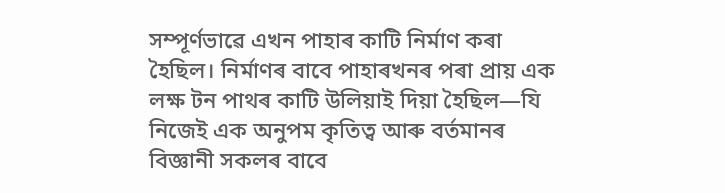সম্পূৰ্ণভাৱে এখন পাহাৰ কাটি নির্মাণ কৰা হৈছিল। নির্মাণৰ বাবে পাহাৰখনৰ পৰা প্ৰায় এক লক্ষ টন পাথৰ কাটি উলিয়াই দিয়া হৈছিল—যি নিজেই এক অনুপম কৃতিত্ব আৰু বর্তমানৰ বিজ্ঞানী সকলৰ বাবে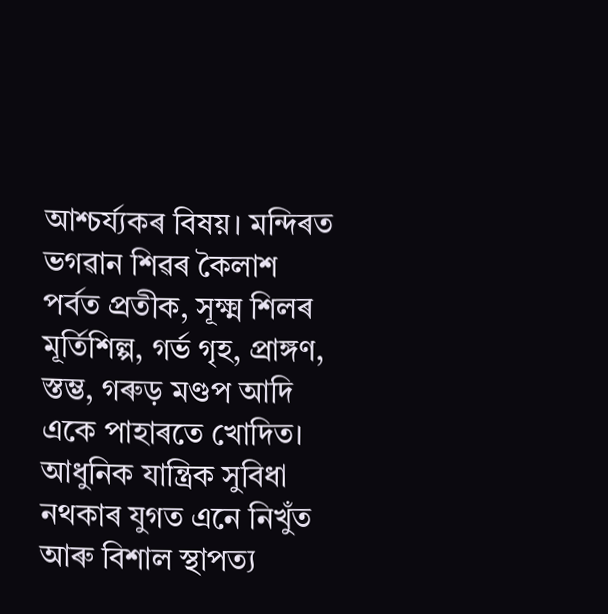আশ্চর্য্যকৰ বিষয়। মন্দিৰত ভগৱান শিৱৰ কৈলাশ পর্বত প্ৰতীক, সূক্ষ্ম শিলৰ মূৰ্তিশিল্প, গর্ভ গৃহ, প্ৰাঙ্গণ, স্তম্ভ, গৰুড় মণ্ডপ আদি একে পাহাৰতে খোদিত। আধুনিক যান্ত্ৰিক সুবিধা নথকাৰ যুগত এনে নিখুঁত আৰু বিশাল স্থাপত্য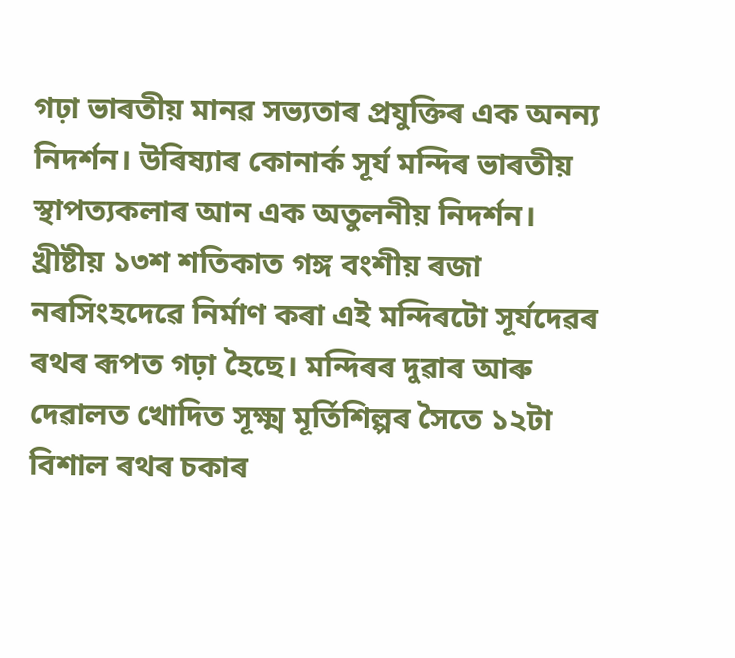গঢ়া ভাৰতীয় মানৱ সভ্যতাৰ প্ৰযুক্তিৰ এক অনন্য নিদৰ্শন। উৰিষ্যাৰ কোনাৰ্ক সূৰ্য মন্দিৰ ভাৰতীয় স্থাপত্যকলাৰ আন এক অতুলনীয় নিদৰ্শন।
খ্ৰীষ্টীয় ১৩শ শতিকাত গঙ্গ বংশীয় ৰজা নৰসিংহদেৱে নিৰ্মাণ কৰা এই মন্দিৰটো সূৰ্যদেৱৰ ৰথৰ ৰূপত গঢ়া হৈছে। মন্দিৰৰ দুৱাৰ আৰু দেৱালত খোদিত সূক্ষ্ম মূৰ্তিশিল্পৰ সৈতে ১২টা বিশাল ৰথৰ চকাৰ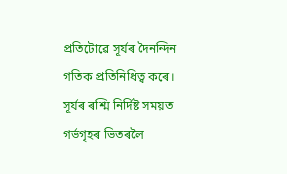প্ৰতিটোৱে সূৰ্যৰ দৈনন্দিন গতিক প্ৰতিনিধিত্ব কৰে। সূৰ্যৰ ৰশ্মি নিৰ্দিষ্ট সময়ত গর্ভগৃহৰ ভিতৰলৈ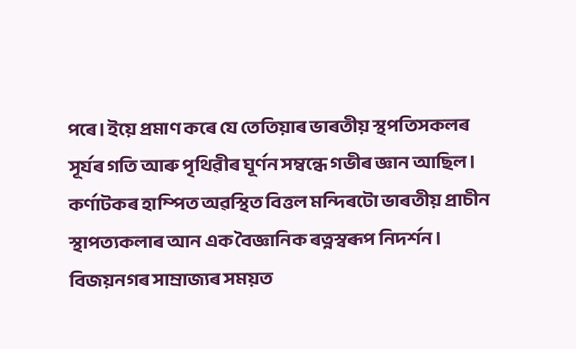পৰে। ইয়ে প্ৰমাণ কৰে যে তেতিয়াৰ ভাৰতীয় স্থপতিসকলৰ সূৰ্যৰ গতি আৰু পৃথিৱীৰ ঘূর্ণন সম্বন্ধে গভীৰ জ্ঞান আছিল। কৰ্ণাটকৰ হাম্পিত অৱস্থিত বিত্তল মন্দিৰটো ভাৰতীয় প্ৰাচীন স্থাপত্যকলাৰ আন এক বৈজ্ঞানিক ৰত্নস্বৰূপ নিদৰ্শন। বিজয়নগৰ সাম্ৰাজ্যৰ সময়ত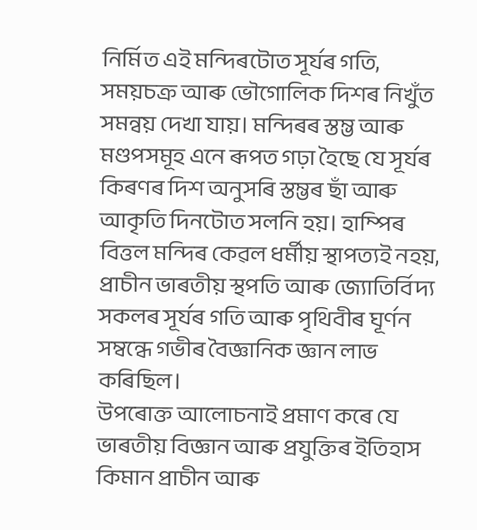নিৰ্মিত এই মন্দিৰটোত সূৰ্যৰ গতি, সময়চক্র আৰু ভৌগোলিক দিশৰ নিখুঁত সমন্বয় দেখা যায়। মন্দিৰৰ স্তম্ভ আৰু মণ্ডপসমূহ এনে ৰূপত গঢ়া হৈছে যে সূৰ্যৰ কিৰণৰ দিশ অনুসৰি স্তম্ভৰ ছাঁ আৰু আকৃতি দিনটোত সলনি হয়। হাম্পিৰ বিত্তল মন্দিৰ কেৱল ধৰ্মীয় স্থাপত্যই নহয়, প্ৰাচীন ভাৰতীয় স্থপতি আৰু জ্যোতিৰ্বিদ্য সকলৰ সূৰ্যৰ গতি আৰু পৃথিবীৰ ঘূর্ণন সম্বন্ধে গভীৰ বৈজ্ঞানিক জ্ঞান লাভ কৰিছিল।
উপৰোক্ত আলোচনাই প্ৰমাণ কৰে যে ভাৰতীয় বিজ্ঞান আৰু প্ৰযুক্তিৰ ইতিহাস কিমান প্ৰাচীন আৰু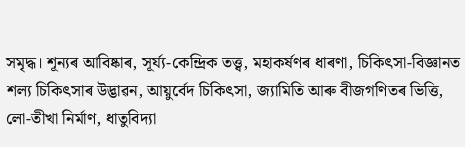সমৃদ্ধ। শূন্যৰ আবিষ্কাৰ, সূৰ্য্য-কেন্দ্ৰিক তত্ত্ব, মহাকর্ষণৰ ধাৰণা, চিকিৎসা-বিজ্ঞানত শল্য চিকিৎসাৰ উদ্ভাৱন, আয়ুর্বেদ চিকিৎসা, জ্যামিতি আৰু বীজগণিতৰ ভিত্তি, লো-তীখা নিৰ্মাণ, ধাতুবিদ্যা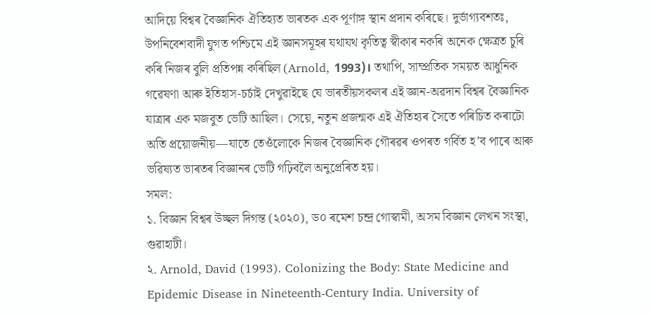আদিয়ে বিশ্বৰ বৈজ্ঞানিক ঐতিহ্যত ভাৰতক এক পূৰ্ণাঙ্গ স্থান প্ৰদান কৰিছে। দুর্ভাগ্যবশতঃ, উপনিবেশবাদী যুগত পশ্চিমে এই জ্ঞানসমূহৰ যথাযথ কৃতিত্ব স্বীকাৰ নকৰি অনেক ক্ষেত্ৰত চুৰি কৰি নিজৰ বুলি প্ৰতিপন্ন কৰিছিল (Arnold, 1993)। তথাপি, সাম্প্ৰতিক সময়ত আধুনিক গৱেষণা আৰু ইতিহাস-চৰ্চাই দেখুৱাইছে যে ভাৰতীয়সকলৰ এই জ্ঞান-অৱদান বিশ্বৰ বৈজ্ঞানিক যাত্ৰাৰ এক মজবুত ভেটি আছিল। সেয়ে, নতুন প্ৰজন্মক এই ঐতিহ্যৰ সৈতে পৰিচিত কৰাটো অতি প্ৰয়োজনীয়—যাতে তেওঁলোকে নিজৰ বৈজ্ঞানিক গৌৰৱৰ ওপৰত গর্বিত হ’ব পাৰে আৰু ভৱিষ্যত ভাৰতৰ বিজ্ঞানৰ ভেটি গঢ়িবলৈ অনুপ্ৰেৰিত হয়।
সমল:
১. বিজ্ঞান বিশ্বৰ উচ্ছল দিগন্ত (২০২০), ড০ ৰমেশ চন্দ্ৰ গোস্বামী, অসম বিজ্ঞান লেখন সংস্থা, গুৱাহাটী।
২. Arnold, David (1993). Colonizing the Body: State Medicine and Epidemic Disease in Nineteenth-Century India. University of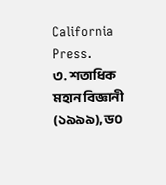California Press.
৩. শতাধিক মহান বিজ্ঞানী (১৯৯৯), ড০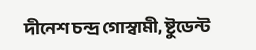দীনেশ চন্দ্ৰ গোস্বামী, ষ্টুডেন্ট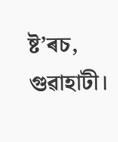ষ্ট’ৰচ, গুৱাহাটী।